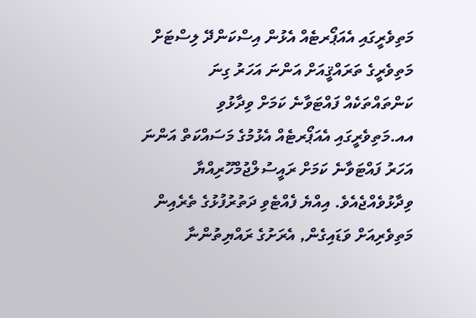މަތިވެރީގައި އެއަޕޯރޓެއް އެޅުން އިސްކަންދޭ ލިސްޓަށް
މަތިވެރީގެ ތަރައްޤީއަށް އަންނަ އަހަރު ގިނަ ކަންތައްތަކެއް ފައްޓަވާނެ ކަމަށް ވިދާޅުވި
އއ.މަތިވެރީގައި އެއަޕޯރޓެއް އެޅުމުގެ މަސައްކަތް އަންނަ އަހަރު ފައްޓަވާނެ ކަމަށް ރައީސުލްޖުމްހޫރިއްޔާ ވިދާޅުވެއްޖެއެވެ. އިއްޔެ ފެއްޓެވި ދަތުރުފުޅުގެ ތެރެއިން މަތިވެރިއަށް ވަޑައިގެން, އެރަށުގެ ރައްޔިތުންނާ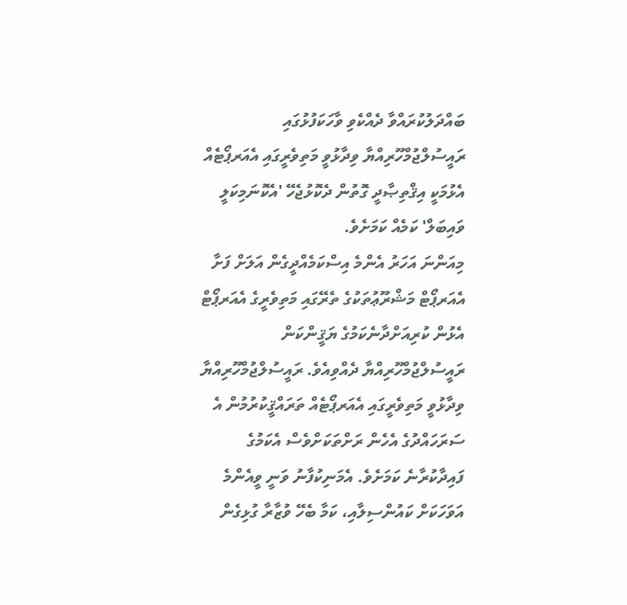ބައްދަލުކުރައްވާ ދެއްކެވި ވާހަކަފުޅުގައި ރައީސުލްޖުމްހޫރިއްޔާ ވިދާޅުވީ މަތިވެރީގައި އެއަރޕޯޓެއް އެޅުމަކީ އިޤްތިޞާދީ ގޮތުން ދެކޮޅުޖެހޭ 'އެކޮނަމިކަލީ ވައިބަލް' ކަމެއް ކަމަށެވެ.
މިއަންނަ އަހަރު އެންމެ އިސްކަމެއްދީގެން އަލަށް ފަށާ އެއަރޕޯޓް މަޝްރޫޢުތަކުގެ ތެރޭގައި މަތިވެރީގެ އެއަރޕޯޓް އެޅުން ކުރިއަށްދާނެކަމުގެ ޔަޤީންކަން ރައީސުލްޖުމްހޫރިއްޔާ ދެއްވިއެވެ. ރައީސުލްޖުމްހޫރިއްޔާ ވިދާޅުވީ މަތިވެރީގައި އެއަރޕޯޓެއް ތަރައްޤީކުރުމުން އެ ސަރަހައްދުގެ އެހެން ރަށްތަކަށްވެސް އެކަމުގެ ފައިދާކުރާނެ ކަމަށެވެ. އެމަނިކުފާނު ވަނީ ވީއެންމެ އަވަހަކަށް ކައުންސިލާއި، ކަމާ ބެހޭ ވުޒާރާ ގުޅިގެން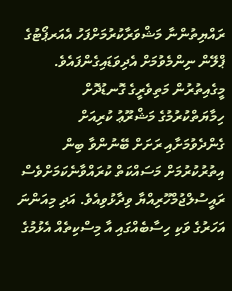ރައްޔިތުންނާ މަޝްވަރާކުރުމަށްފަހު އެއަރޕޯޓުގެ ޕްލޭން ނިންމެވުމަށް އެދިވަޑައިގެންފައެވެ.
މީގެއިތުރުން މަތިވެރީގެ ގޮނޑުދޮށް ހިމާޔަތްކުރުމުގެ މަޝްރޫޢު ކުރިއަށް ގެންދެވުމަށާއި ރަށަށް ބޭނުންވާ ބިން އިތުރުކުރުމަށް މަސައްކަތް ކުރައްވާނެކަމަށްވެސް ރައީސުލްޖުމްހޫރިއްޔާ ވިދާޅުވިއެވެ. އަދި މިއަންނަ އަހަރުގެ ވަކި ހިސާބެއްގައި އާ މިސްކިތެއް އެޅުމުގެ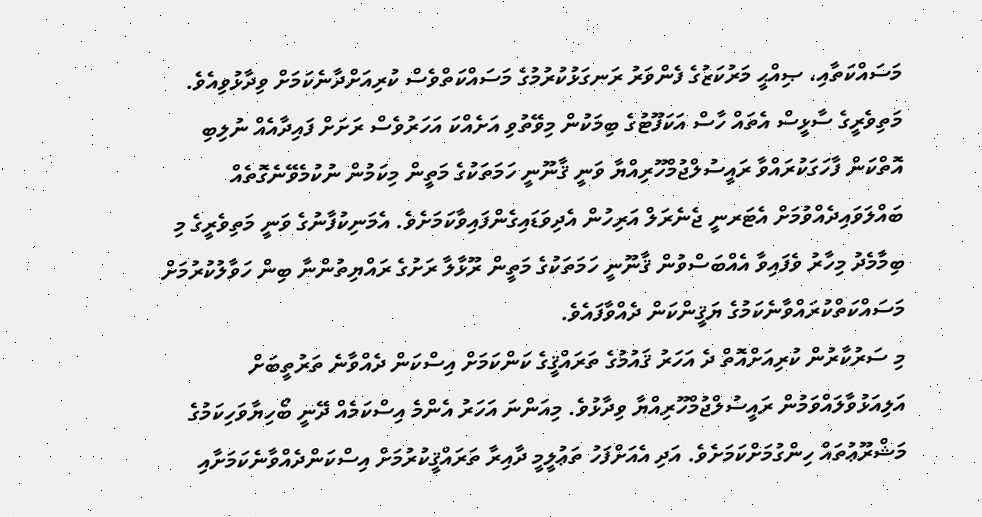މަސައްކަތާއި، ޞިއްޙީ މަރުކަޒުގެ ފެންވަރު ރަނގަޅުކުރުމުގެ މަސައްކަތްވެސް ކުރިއަށްދާނެކަމަށް ވިދާޅުވިއެވެ.
މަތިވެރީގެ ސާޅީސް އެތައް ހާސް އަކަފޫޓުގެ ބިމަކުން މިވޭތުވި އަށެއްކަ އަހަރުވެސް ރަށަށް ފައިދާއެއް ނުލިބި އޮތްކަން ފާހަގަކުރައްވާ ރައީސުލްޖުމްހޫރިއްޔާ ވަނީ ޤާނޫނީ ހަމަތަކުގެ މަތީން މިކަމުން ނުކުމެވޭނެގޮތެއް ބައްލަވައިދެއްވުމަށް އެޓަރނީ ޖެނެރަލް އަރިހުން އެދިވަޑައިގެންފައިވާކަމަށެވެ. އެމަނިކުފާނުގެ ވަނީ މަތިވެރީގެ މި ބިމާމެދު މިހާރު ވެފައިވާ އެއްބަސްވުން ޤާނޫނީ ހަމަތަކުގެ މަތީން ރޫޅާލާ ރަށުގެ ރައްޔިތުންނާ ބިން ހަވާލުކުރުމަށް މަސައްކަތްކުރައްވާނެކަމުގެ ޔަޤީންކަން ދެއްވާފައެވެ.
މި ސަރުކާރުން ކުރިއަށްއޮތް ދެ އަހަރު ޤައުމުގެ ތަރައްޤީގެ ކަންކަމަށް އިސްކަން ދެއްވާނެ ތަރުތީބަށް އަލިއަޅުވާލައްވަމުން ރައީސުލްޖުމްހޫރިއްޔާ ވިދާޅުވެ. މިއަންނަ އަހަރު އެންމެ އިސްކަމެއް ދޭނީ ބޯހިޔާވަހިކަމުގެ މަޝްރޫޢުތައް ހިންގުމަށްކަމަށެވެ. އަދި އެއަށްފަހު ތަޢުލީމީ ދާއިރާ ތަރައްޤީކުރުމަށް އިސްކަންދެއްވާނެކަމަށާއި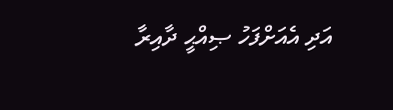އަދި އެއަށްފަހު ޞިއްޙީ ދާއިރާ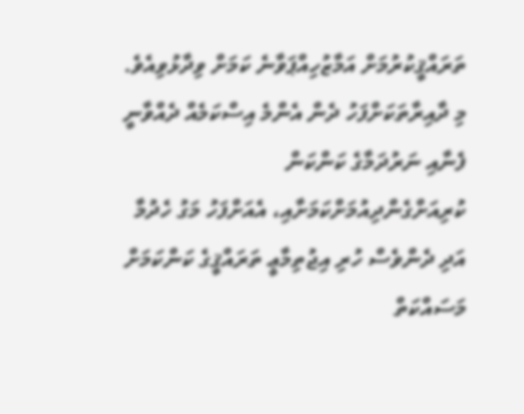ތަރައްޤީކުރުމަށް އަމާޒުހިއްޕަވާނެ ކަމަށް ވިދާޅުވިއެވެ. މި ދާއިރާތަކަށްފަހު ދެން އެންމެ އިސްކަމެއް ދެއްވާނީ ފެނާއި ނަރުދަމާގެ ކަންކަން ކުރިއަށްގެންދިއުމަށްކަމަށާއި، އެއަށްފަހު މަގު ހެދުމާ އަދި ދެންވެސް ހުރި އިޖުތިމާޢީ ތަރައްޤީގެ ކަންކަމަށް މަސައްކަތް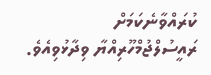ކުރައްވާނެކަމަށް ރައީސުލްޖުމްހޫރިއްޔާ ވިދާޅުވިއެވެ.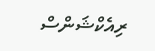ރިއެކްޝަންސް